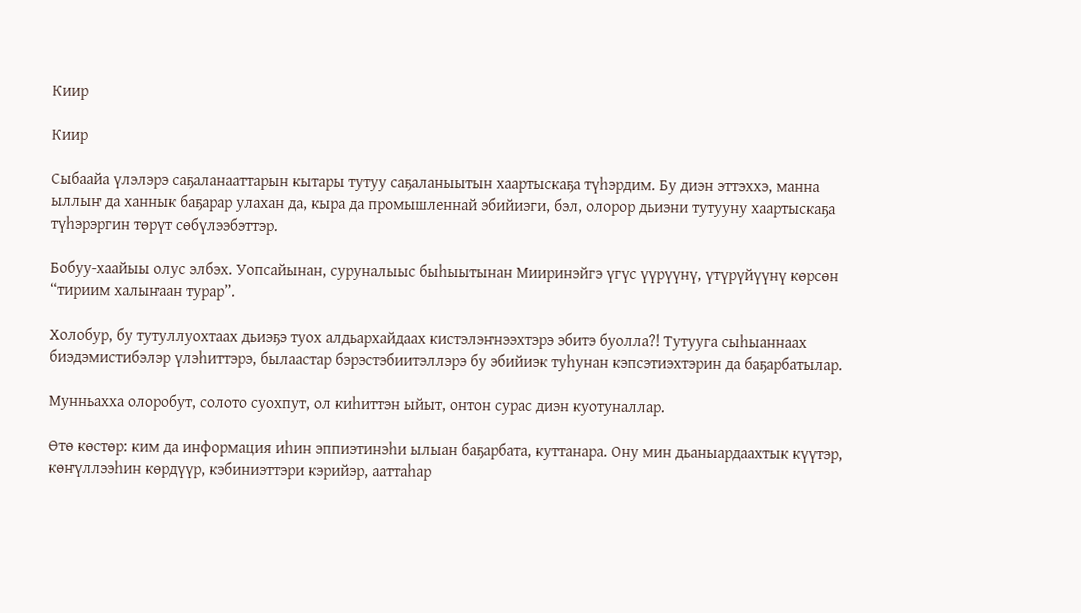Киир

Киир

Сыбаайа үлэлэрэ саҕаланааттарын кытары тутуу саҕаланыытын хаартыскаҕа түһэрдим. Бу диэн эттэххэ, манна ыллыҥ да ханнык баҕарар улахан да, кыра да промышленнай эбийиэги, бэл, олорор дьиэни тутууну хаартыскаҕа түһэрэргин төрүт сөбүлээбэттэр.

Бобуу-хаайыы олус элбэх. Уопсайынан, суруналыыс быһыытынан Мииринэйгэ үгүс үүрүүнү, үтүрүйүүнү көрсөн “тириим халыҥаан турар”.

Холобур, бу тутуллуохтаах дьиэҕэ туох алдьархайдаах кистэлэҥнээхтэрэ эбитэ буолла?! Тутууга сыһыаннаах биэдэмистибэлэр үлэһиттэрэ, былаастар бэрэстэбиитэллэрэ бу эбийиэк туһунан кэпсэтиэхтэрин да баҕарбатылар.

Мунньахха олоробут, солото суохпут, ол киһиттэн ыйыт, онтон сурас диэн куотуналлар.

Өтө көстөр: ким да информация иһин эппиэтинэһи ылыан баҕарбата, куттанара. Ону мин дьаныардаахтык күүтэр, көҥүллээһин көрдүүр, кэбиниэттэри кэрийэр, ааттаһар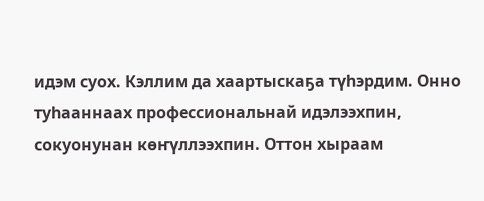идэм суох. Кэллим да хаартыскаҕа түһэрдим. Онно туһааннаах профессиональнай идэлээхпин, сокуонунан көҥүллээхпин. Оттон хыраам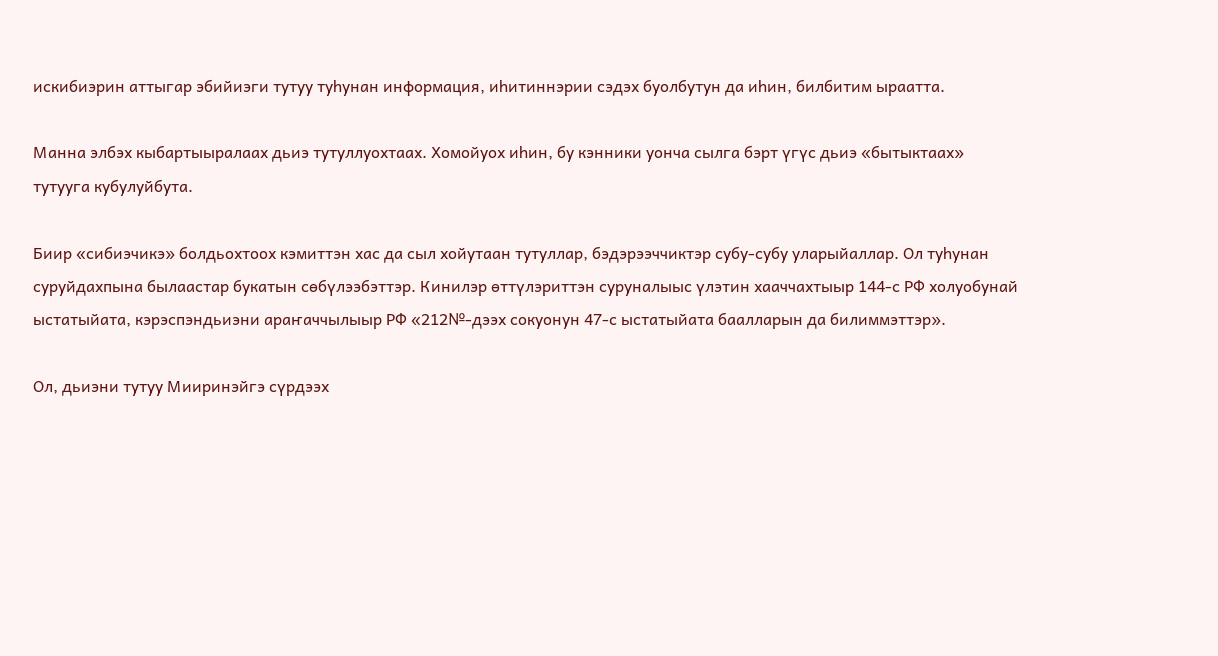искибиэрин аттыгар эбийиэги тутуу туһунан информация, иһитиннэрии сэдэх буолбутун да иһин, билбитим ыраатта.

Манна элбэх кыбартыыралаах дьиэ тутуллуохтаах. Хомойуох иһин, бу кэнники уонча сылга бэрт үгүс дьиэ «бытыктаах» тутууга кубулуйбута.

Биир «сибиэчикэ» болдьохтоох кэмиттэн хас да сыл хойутаан тутуллар, бэдэрээччиктэр субу-субу уларыйаллар. Ол туһунан суруйдахпына былаастар букатын сөбүлээбэттэр. Кинилэр өттүлэриттэн суруналыыс үлэтин хааччахтыыр 144-с РФ холуобунай ыстатыйата, кэрэспэндьиэни араҥаччылыыр РФ «212№-дээх сокуонун 47-с ыстатыйата баалларын да билиммэттэр».

Ол, дьиэни тутуу Мииринэйгэ сүрдээх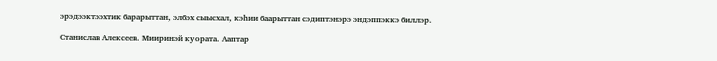эрэдээктээхтик барарыттан, элбэх сыысхал, кэһии баарыттан сэдиптэнэрэ эндэппэккэ биллэр.

Станислав Алексеев. Мииринэй куората. Ааптар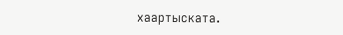хаартыската.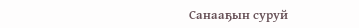Санааҕын суруй